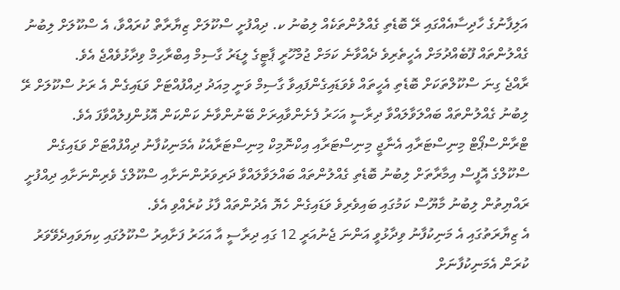އަލިފާނުގެ ހާދިސާއެއްގައި ރޭ ބޮޑެތި ގެއްލުންތަކެއް ލިބުނު ކ. ދިއްފުށީ ސްކޫލަށް ޒިޔާރާތް ކުރައްވާ، އެ ސްކޫލަށް ލިބުނު ގެއްލުންތައް ފޫބެއްދުމަށް އެހީތެރިވެ ދެއްވާނެ ކަމަށް ޖުމްހޫރީ ޕާޓީގެ ލީޑަރު ގާސިމް އިބްރާހިމް ވިދާޅުވެއްޖެ އެވެ.
ރާއްޖެ ގިނަ ސްކޫލްތަކަށް ބޮޑެތި އެހީތައް ވެވަޑައިގެންފައިވާ ގާސިމް ވަނީ މިއަދު ދިއްފުއްޓަށް ވަޑައިގެން އެ ރަށު ސްކޫލަށް ރޭ ލިބުނު ގެއްލުންތައް ބައްލަވާލައްވާ ދިރާސީ އަހަރު ފެށެންވާއިރަށް ބޭނުންވާނެ ކަންކަން އޮޅުންފިލުއްވާފަ އެވެ. ޓްރާންސްޕޯޓް މިނިސްޓަރާއި އެނާޖީ މިނިސްޓަރާއި އިކްނޮމިކް މިނިސްޓަރާއެކު އެމަނިކުފާނު ދިއްފުއްޓަށް ވަޑައިގެން ސްކޫލްގެ އޮފީސް އިމާރާތަށް ލިބުނު ބޮޑެތި ގެއްލުންތައް ބައްލަވާލައްވާ ދަރިވަރުންނަށާއި ސްކޫލްގެ ވެރިންނަށާއި ދިއްފުށީ ރައްޔިތުން ލިބުނު މާޔޫސް ކަމުގައި ބައިވެރިވެ ވަޑައިގެން ހެޔޮ އެދުންތައް ފާޅު ކުރެއްވި އެވެ.
އެ ޒިޔާރަތުގައި އެ މަނިކުފާނު ވިދާޅުވީ އަންނަ ޖެނުއަރީ 12 ގައި ދިރާސީ އާ އަހަރު ފަށާއިރު ސްކޫލުގައި ކިޔަވައިދެވޭވަރު ކުރަން އެމަނިކުފާނަށް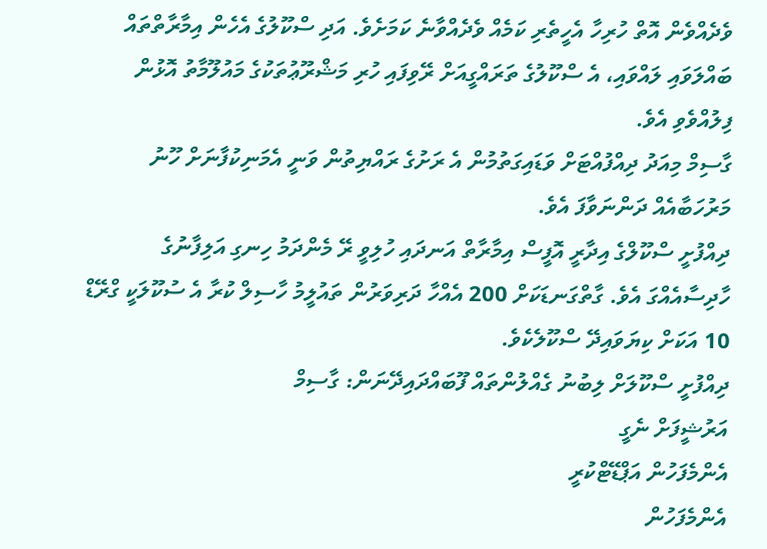ވެދެއްވެން އޮތް ހުރިހާ އެހީތެރި ކަމެއް ވެދެއްވާނެ ކަމަށެވެ. އަދި ސްކޫލުގެ އެހެން އިމާރާތްތައް ބައްލަވައި ލައްވައި، އެ ސްކޫލުގެ ތަރައްގީއަށް ރޭވިފައި ހުރި މަޝްރޫޢުތަކުގެ މައުލޫމާތު އޮޅުން ފިލުއްވެވި އެވެ.
ގާސިމް މިއަދު ދިއްފުއްޓަށް ވަޑައިގަތުމުން އެ ރަށުގެ ރައްޔިތުން ވަނީ އެމަނިކުފާނަށް ހޫނު މަރުހަބާއެއް ދަންނަވާފަ އެވެ.
ދިއްފުށީ ސްކޫލްގެ އިދާރީ އޮފީސް އިމާރާތް އަނދައި ހުލިވީ ރޭ މެންދަމު ހިނގި އަލިފާނުގެ ހާދިސާއެއްގަ އެވެ. ގާތްގަނޑަކަށް 200 އެއްހާ ދަރިވަރުން ތައުލީމު ހާސިލް ކުރާ އެ ސުކޫލަކީ ގްރޭޑް 10 އަކަށް ކިޔަވައިދޭ ސްކޫލެކެވެ.
ދިއްފުށީ ސްކޫލަށް ލިބުނު ގެއްލުންތައް ފޫބައްދައިދޭނަން: ގާސިމް
އަރުޝީފަށް ނެގީ
އެންމެފަހުން އަޕްޑޭޓްކުރީ
އެންމެފަހުން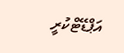އަޕްޑޭޓްކުރީ